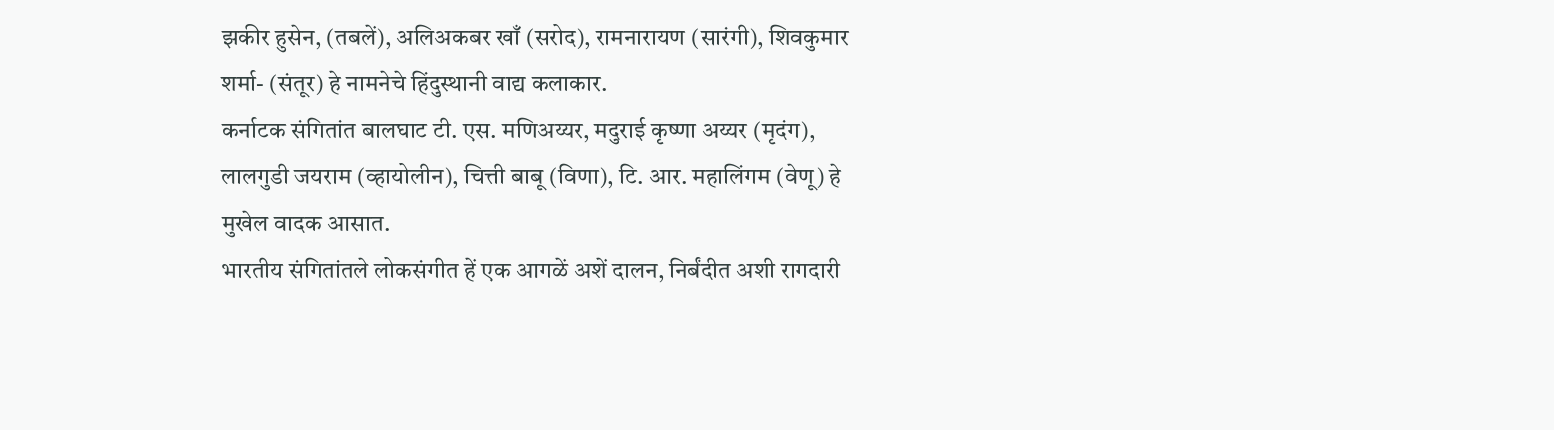झकीर हुसेन, (तबलें), अलिअकबर खाँ (सरोद), रामनारायण (सारंगी), शिवकुमार शर्मा- (संतूर) हे नामनेचे हिंदुस्थानी वाद्य कलाकार.
कर्नाटक संगितांत बालघाट टी. एस. मणिअय्यर, मदुराई कृष्णा अय्यर (मृदंग), लालगुडी जयराम (व्हायोलीन), चित्ती बाबू (विणा), टि. आर. महालिंगम (वेणू) हे मुखेल वादक आसात.
भारतीय संगितांतले लोकसंगीत हें एक आगळें अशें दालन, निर्बंदीत अशी रागदारी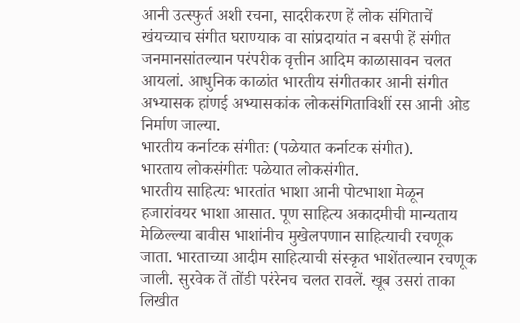आनी उत्स्फुर्त अशी रचना, सादरीकरण हें लोक संगिताचें खंयच्याच संगीत घराण्याक वा सांप्रदायांत न बसपी हें संगीत जनमानसांतल्यान परंपरीक वृत्तीन आदिम काळासावन चलत आयलां. आधुनिक काळांत भारतीय संगीतकार आनी संगीत अभ्यासक हांणई अभ्यासकांक लोकसंगिताविशीं रस आनी ओड निर्माण जाल्या.
भारतीय कर्नाटक संगीतः (पळेयात कर्नाटक संगीत).
भारताय लोकसंगीतः पळेयात लोकसंगीत.
भारतीय साहित्यः भारतांत भाशा आनी पोटभाशा मेळून हजारांवयर भाशा आसात. पूण साहित्य अकादमीची मान्यताय मेळिल्ल्या बावीस भाशांनीच मुखेलपणान साहित्याची रचणूक जाता. भारताच्या आदीम साहित्याची संस्कृत भाशेंतल्यान रचणूक जाली. सुरवेक तें तोंडी परंरेनच चलत रावलें. खूब उसरां ताका लिखीत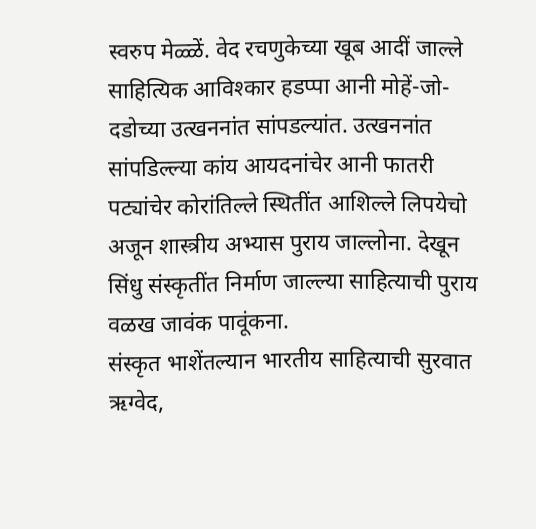स्वरुप मेळ्ळें. वेद रचणुकेच्या खूब आदीं जाल्ले साहित्यिक आविश्कार हडप्पा आनी मोहें-जो-दडोच्या उत्खननांत सांपडल्यांत. उत्खननांत सांपडिल्ल्या कांय आयदनांचेर आनी फातरी पट्यांचेर कोरांतिल्ले स्थितींत आशिल्ले लिपयेचो अजून शास्त्रीय अभ्यास पुराय जाल्लोना. देखून सिंधु संस्कृतींत निर्माण जाल्ल्या साहित्याची पुराय वळख जावंक पावूंकना.
संस्कृत भाशेंतल्यान भारतीय साहित्याची सुरवात ऋग्वेद,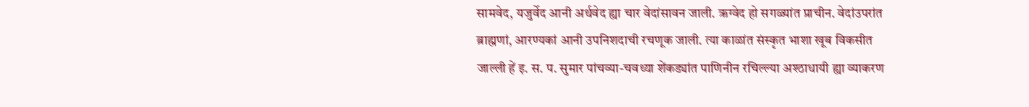सामवेद, यजुर्वेद आनी अर्थवेद ह्या चार वेदांसावन जाली. ऋग्वेद हो सगळ्यांत प्राचीन. वेदांउपरांत ब्राह्मणां, आरण्यकां आनी उपनिशदाची रचणूक जाली. त्या काळांत संस्कृत भाशा खूब विकसीत जाल्ली हें इ. स. प. सुमार पांचव्या-चवथ्या शेंकड्यांत पाणिनीन रचिल्ल्या अश्ठाधायी ह्या व्याकरण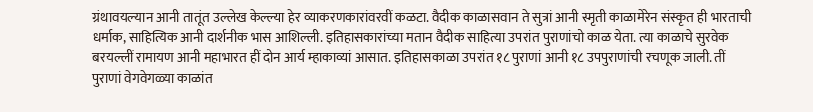ग्रंथावयल्यान आनी तातूंत उल्लेख केल्ल्या हेर व्याकरणकारांवरवीं कळटा. वैदीक काळासवान ते सुत्रां आनी स्मृती काळामेरेन संस्कृत ही भारताची धर्माक, साहित्यिक आनी दार्शनीक भास आशिल्ली. इतिहासकारांच्या मतान वैदीक साहित्या उपरांत पुराणांचो काळ येता. त्या काळाचे सुरवेक बरयल्लीं रामायण आनी महाभारत हीं दोन आर्य म्हाकाव्यां आसात. इतिहासकाळा उपरांत १८ पुराणां आनी १८ उपपुराणांची रचणूक जाली. तीं पुराणां वेगवेगळ्या काळांत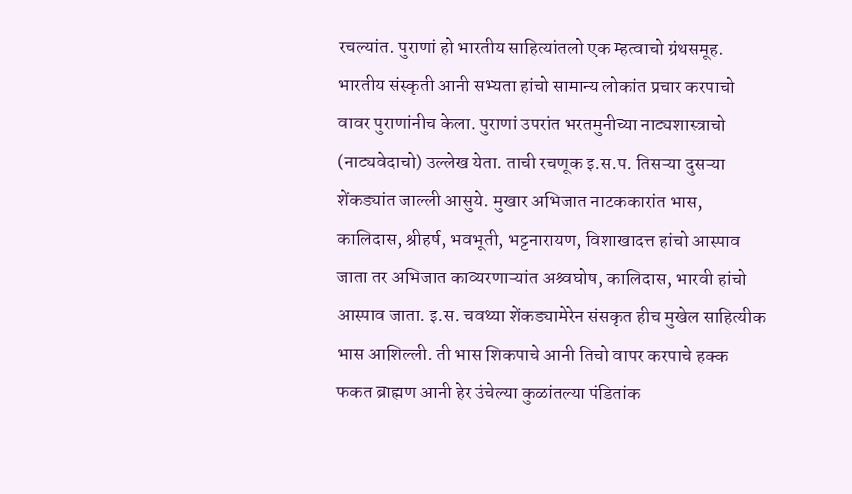रचल्यांत. पुराणां हो भारतीय साहित्यांतलो एक म्हत्वाचो ग्रंथसमूह. भारतीय संस्कृती आनी सभ्यता हांचो सामान्य लोकांत प्रचार करपाचो वावर पुराणांनीच केला. पुराणां उपरांत भरतमुनीच्या नाट्यशास्त्राचो (नाट्यवेदाचो) उल्लेख येता. ताची रचणूक इ.स.प. तिसऱ्या दुसऱ्या शेंकड्यांत जाल्ली आसुये. मुखार अभिजात नाटककारांत भास, कालिदास, श्रीहर्ष, भवभूती, भट्टनारायण, विशाखादत्त हांचो आस्पाव जाता तर अभिजात काव्यरणाऱ्यांत अश्र्वघोष, कालिदास, भारवी हांचो आस्पाव जाता. इ.स. चवथ्या शेंकड्यामेरेन संसकृत हीच मुखेल साहित्यीक भास आशिल्ली. ती भास शिकपाचे आनी तिचो वापर करपाचे हक्क फकत ब्राह्मण आनी हेर उंचेल्या कुळांतल्या पंडितांक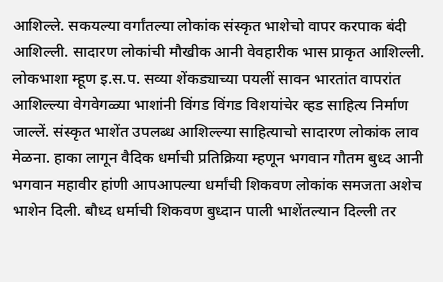आशिल्ले. सकयल्या वर्गांतल्या लोकांक संस्कृत भाशेचो वापर करपाक बंदी आशिल्ली. सादारण लोकांची मौखीक आनी वेवहारीक भास प्राकृत आशिल्ली.
लोकभाशा म्हूण इ.स.प. सव्या शेंकड्याच्या पयलीं सावन भारतांत वापरांत आशिल्ल्या वेगवेगळ्या भाशांनी विंगड विंगड विशयांचेर व्हड साहित्य निर्माण जाल्लें. संस्कृत भाशेंत उपलब्ध आशिल्ल्या साहित्याचो सादारण लोकांक लाव मेळना. हाका लागून वैदिक धर्माची प्रतिक्रिया म्हणून भगवान गौतम बुध्द आनी भगवान महावीर हांणी आपआपल्या धर्मांची शिकवण लोकांक समजता अशेच भाशेन दिली. बौध्द धर्माची शिकवण बुध्दान पाली भाशेंतल्यान दिल्ली तर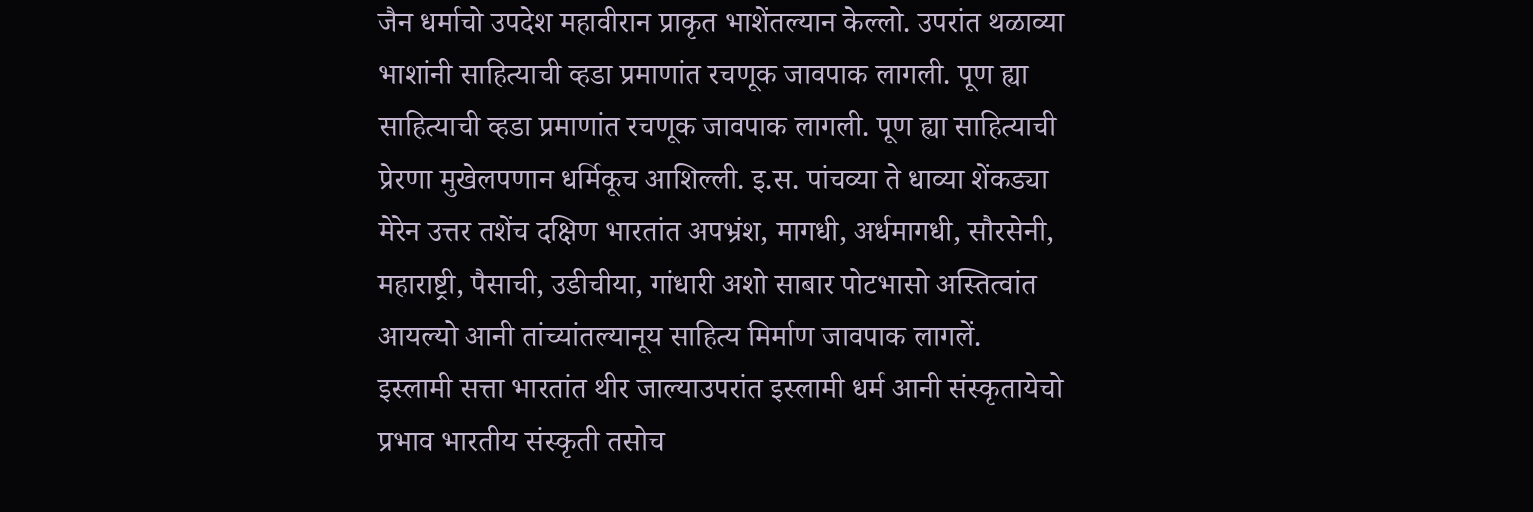जैन धर्माचो उपदेश महावीरान प्राकृत भाशेंतल्यान केल्लो. उपरांत थळाव्या भाशांनी साहित्याची व्हडा प्रमाणांत रचणूक जावपाक लागली. पूण ह्या साहित्याची व्हडा प्रमाणांत रचणूक जावपाक लागली. पूण ह्या साहित्याची प्रेरणा मुखेलपणान धर्मिकूच आशिल्ली. इ.स. पांचव्या ते धाव्या शेंकड्या मेरेन उत्तर तशेंच दक्षिण भारतांत अपभ्रंश, मागधी, अर्धमागधी, सौरसेनी, महाराष्ट्री, पैसाची, उडीचीया, गांधारी अशो साबार पोटभासो अस्तित्वांत आयल्यो आनी तांच्यांतल्यानूय साहित्य मिर्माण जावपाक लागलें.
इस्लामी सत्ता भारतांत थीर जाल्याउपरांत इस्लामी धर्म आनी संस्कृतायेचो प्रभाव भारतीय संस्कृती तसोच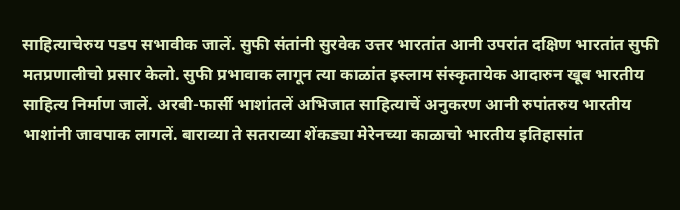साहित्याचेरुय पडप सभावीक जालें. सुफी संतांनी सुरवेक उत्तर भारतांत आनी उपरांत दक्षिण भारतांत सुफी मतप्रणालीचो प्रसार केलो. सुफी प्रभावाक लागून त्या काळांत इस्लाम संस्कृतायेक आदारुन खूब भारतीय साहित्य निर्माण जालें. अरबी-फार्सी भाशांतलें अभिजात साहित्याचें अनुकरण आनी रुपांतरुय भारतीय भाशांनी जावपाक लागलें. बाराव्या ते सतराव्या शेंकड्या मेरेनच्या काळाचो भारतीय इतिहासांत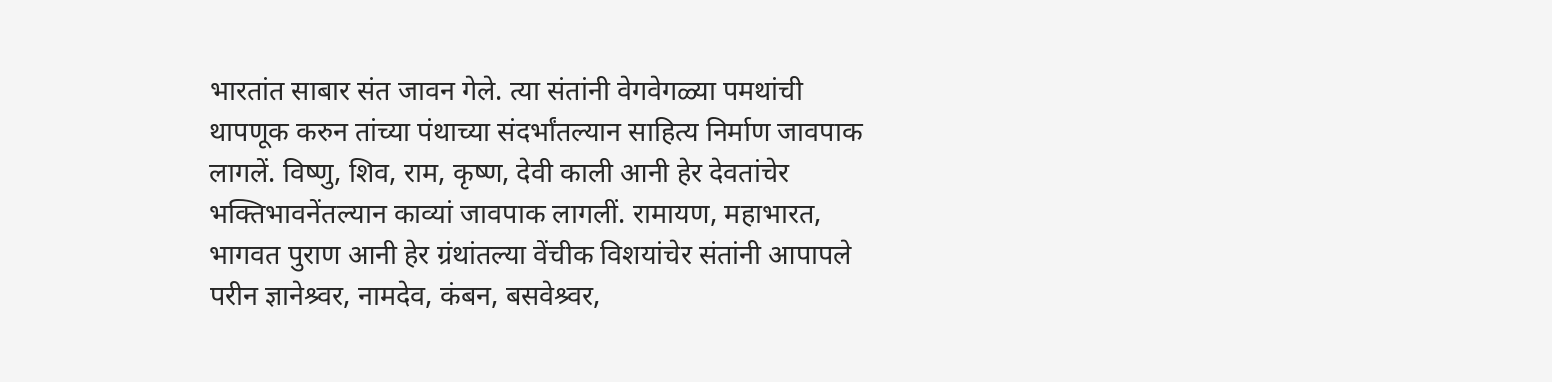भारतांत साबार संत जावन गेले. त्या संतांनी वेगवेगळ्या पमथांची थापणूक करुन तांच्या पंथाच्या संदर्भांतल्यान साहित्य निर्माण जावपाक लागलें. विष्णु, शिव, राम, कृष्ण, देवी काली आनी हेर देवतांचेर भक्तिभावनेंतल्यान काव्यां जावपाक लागलीं. रामायण, महाभारत, भागवत पुराण आनी हेर ग्रंथांतल्या वेंचीक विशयांचेर संतांनी आपापले परीन ज्ञानेश्र्वर, नामदेव, कंबन, बसवेश्र्वर,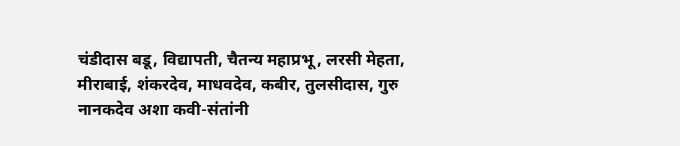चंडीदास बडू, विद्यापती, चैतन्य महाप्रभू, लरसी मेहता, मीराबाई, शंकरदेव, माधवदेव, कबीर, तुलसीदास, गुरु नानकदेव अशा कवी-संतांनी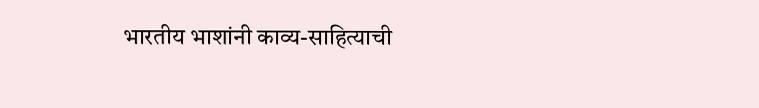भारतीय भाशांनी काव्य-साहित्याची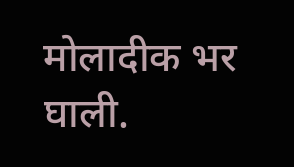मोलादीक भर घाली.